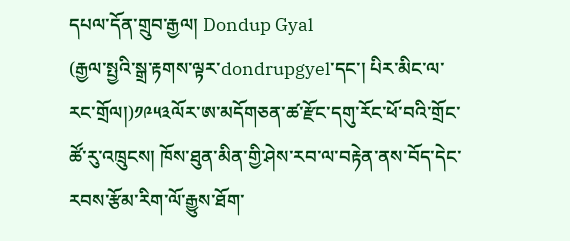དཔལ་དོན་གྲུབ་རྒྱལ། Dondup Gyal
(རྒྱལ་སྤྱའི་སྒྲ་རྟགས་ལྟར་dondrupgyel་དང་། པིར་མིང་ལ་རང་གྲོལ།)༡༩༥༣ལོར་ཨ་མདོགཅན་ཚ་རྫོང་དགུ་རོང་ཕོ་བའི་གྲོང་ཚོ་རུ་འཁྲུངས། ཁོས་ཐུན་མིན་གྱི་ཤེས་རབ་ལ་བརྟེན་ནས་བོད་དེང་རབས་རྩོམ་རིག་ལོ་རྒྱུས་ཐོག་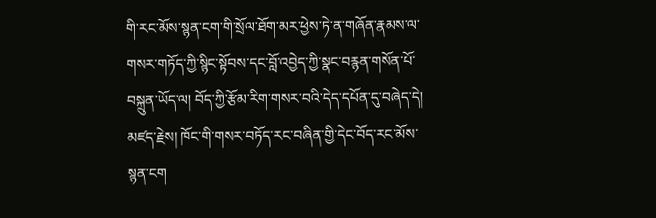གི་རང་མོས་སྙན་ངག་གི་སྲོལ་ཐོག་མར་ཕྱེས་ཏེ་ན་གཞོན་རྣམས་ལ་གསར་གཏོད་ཀྱི་སྙིང་སྟོབས་དང་བློ་འབྱེད་ཀྱི་སྣང་བརྙན་གསོན་པོ་བསྐྲུན་ཡོད་ལ། བོད་ཀྱི་རྩོམ་རིག་གསར་བའི་དེད་དཔོན་དུ་བཞེད་དེ། མཛད་རྗེས། ཁོང་གི་གསར་བཏོད་རང་བཞིན་གྱི་དེང་བོད་རང་མོས་སྙན་ངག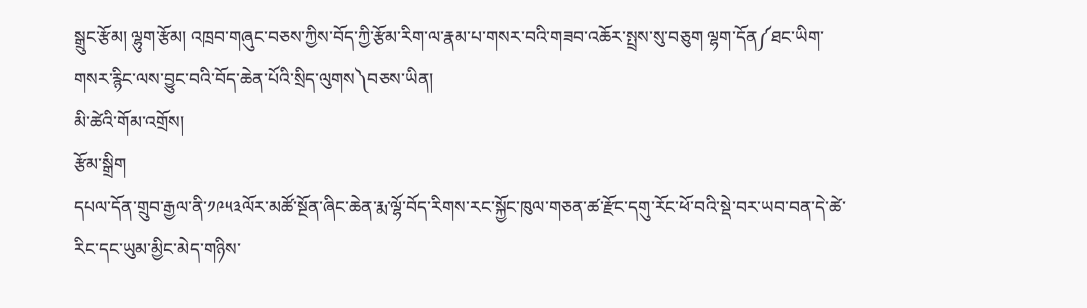སྒྲུང་རྩོམ། ལྷུག་རྩོམ། འཁྲབ་གཞུང་བཅས་ཀྱིས་བོད་ཀྱི་རྩོམ་རིག་ལ་རྣམ་པ་གསར་བའི་གཟབ་འཆོར་སྤྲས་སུ་བཅུག ལྷག་དོན༼ཐང་ཡིག་གསར་རྙིང་ལས་བྱུང་བའི་བོད་ཆེན་པོའི་སྲིད་ལུགས༽བཅས་ཡིན།
མི་ཚེའི་གོམ་འགྲོས།
རྩོམ་སྒྲིག
དཔལ་དོན་གྲུབ་རྒྱལ་ནི་༡༩༥༣ལོར་མཚོ་སྔོན་ཞིང་ཆེན་རྨ་ལྷོ་བོད་རིགས་རང་སྐྱོང་ཁུལ་གཅན་ཚ་རྫོང་དགུ་རོང་ཕོ་བའི་སྡེ་བར་ཡབ་བན་དེ་ཚེ་རིང་དང་ཡུམ་མྱིང་མེད་གཉིས་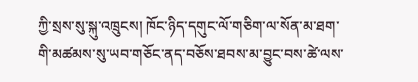ཀྱི་སྲས་སུ་སྐུ་འཁྲུངས། ཁོང་ཉིད་དགུང་ལོ་གཅིག་ལ་སོན་མ་ཐག་གི་མཚམས་སུ་ཡབ་གཅོང་ནད་བཅོས་ཐབས་མ་བྱུང་བས་ཚེ་ལས་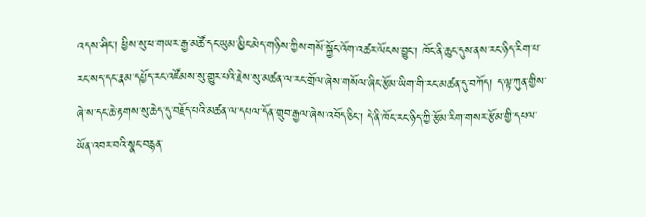འདས་ཤིང་། ཕྱིས་སུ་ཕ་གཡར་རྒྱ་མཚོ་དང་ཡུམ་མྱིང་མེད་གཉིས་ཀྱིས་གསོ་སྐྱོང་འོག་འཚར་ལོངས་བྱུང་། ཁོང་ནི་ཆུང་དུས་ནས་རང་ཉིད་རིག་པ་རང་སད་དང་རྣམ་དཔྱོད་རང་འཛོམས་སུ་གྱུར་པའི་རྗེས་སུ་མཚན་ལ་རང་གྲོལ་ཞེས་གསོལ་ཞིང་རྩོམ་ཡིག་གི་རང་མཚན་དུ་བཀོད། ད་ལྟ་ཀུན་གྱིས་ཞེ་ས་དང་ཆེ་རྟགས་སུ་ཆེད་དུ་བརྗོད་པའི་མཚན་ལ་དཔལ་དོན་གྲུབ་རྒྱལ་ཞེས་འབོད་ཅིང་། དེ་ནི་ཁོང་རང་ཉིད་ཀྱི་རྩོམ་རིག་གསར་རྩོམ་གྱི་དཔལ་ཡོན་འབར་བའི་སྣང་བརྙན་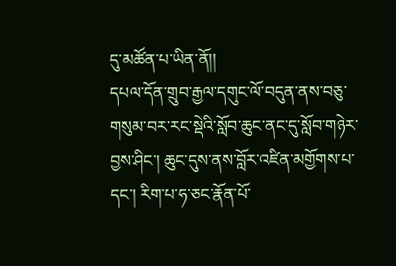དུ་མཚོན་པ་ཡིན་ནོ།།
དཔལ་དོན་གྲུབ་རྒྱལ་དགུང་ལོ་བདུན་ནས་བཅུ་གསུམ་བར་རང་སྡེའི་སློབ་ཆུང་ནང་དུ་སློབ་གཉེར་བྱས་ཤིང་། ཆུང་དུས་ནས་བློར་འཛིན་མགྱོགས་པ་དང་། རིག་པ་ཧ་ཅང་རྣོན་པོ་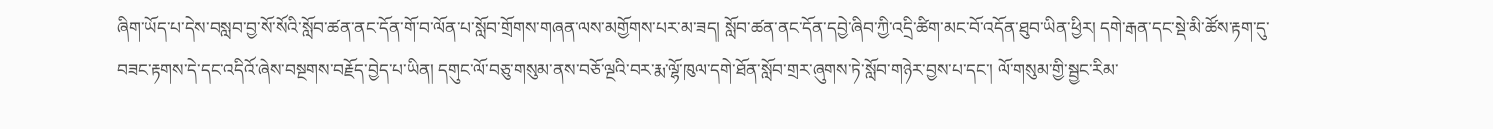ཞིག་ཡོད་པ་དེས་བསླབ་བྱ་སོ་སོའི་སློབ་ཚན་ནང་དོན་གོ་བ་ལོན་པ་སློབ་གྲོགས་གཞན་ལས་མགྱོགས་པར་མ་ཟད། སློབ་ཚན་ནང་དོན་དབྱེ་ཞིབ་ཀྱི་འདྲི་ཚིག་མང་བོ་འདོན་ཐུབ་ཡིན་ཕྱིར། དགེ་རྒན་དང་སྡེ་མི་ཚོས་རྟག་དུ་བཟང་རྟགས་དེ་དང་འདིའོ་ཞེས་བསྔགས་བརྗོད་བྱེད་པ་ཡིན། དགུང་ལོ་བཅུ་གསུམ་ནས་བཅོ་ལྔའི་བར་རྨ་ལྷོ་ཁུལ་དགེ་ཐོན་སློབ་གྲར་ཞུགས་ཏེ་སློབ་གཉེར་བྱས་པ་དང་། ལོ་གསུམ་གྱི་སྦྱང་རིམ་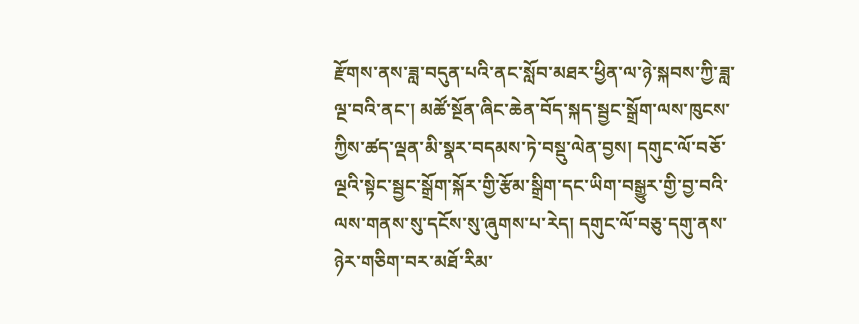རྫོགས་ནས་ཟླ་བདུན་པའི་ནང་སློབ་མཐར་ཕྱིན་ལ་ཉེ་སྐབས་ཀྱི་ཟླ་ལྔ་བའི་ནང་། མཚོ་སྔོན་ཞིང་ཆེན་བོད་སྐད་སྦྱང་སྒྲོག་ལས་ཁུངས་ཀྱིས་ཚད་ལྡན་མི་སྣར་བདམས་ཏེ་བསྡུ་ལེན་བྱས། དགུང་ལོ་བཅོ་ལྔའི་སྟེང་སྦྱང་སྒྲོག་སྐོར་གྱི་རྩོམ་སྒྲིག་དང་ཡིག་བསྒྱུར་གྱི་བྱ་བའི་ལས་གནས་སུ་དངོས་སུ་ཞུགས་པ་རེད། དགུང་ལོ་བཅུ་དགུ་ནས་ཉེར་གཅིག་བར་མཐོ་རིམ་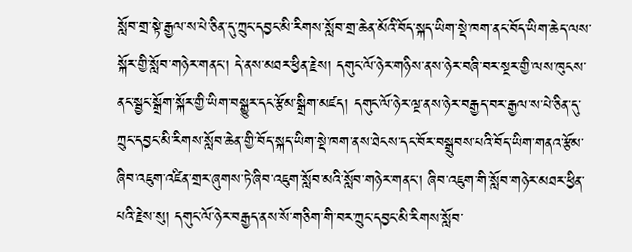སློབ་གྲ་སྟེ་རྒྱལ་ས་པེ་ཅིན་དུ་ཀྲུང་དབྱང་མི་རིགས་སློབ་གྲ་ཆེན་མོའི་བོད་སྐད་ཡིག་སྡེ་ཁག་ནང་བོད་ཡིག་ཆེད་ལས་སྐོར་གྱི་སློབ་གཉེར་གནང་། དེ་ནས་མཐར་ཕྱིན་རྗེས། དགུང་ལོ་ཉེར་གཉིས་ནས་ཉེར་བཞི་བར་སྔར་གྱི་ལས་ཁུངས་ནང་སྦྱང་སྒྲོག་སྐོར་གྱི་ཡིག་བསྒྱུར་དང་རྩོམ་སྒྲིག་མཛད། དགུང་ལོ་ཉེར་ལྔ་ནས་ཉེར་བརྒྱད་བར་རྒྱལ་ས་པེ་ཅིན་དུ་ཀྲུང་དབྱང་མི་རིགས་སློབ་ཆེན་གྱི་བོད་སྐད་ཡིག་སྡེ་ཁག་ནས་ཐེངས་དང་བོར་བསྒྲུབས་པའི་བོད་ཡིག་གནའ་རྩོམ་ཞིབ་འཇུག་འཛིན་གྲར་ཞུགས་ཏེ་ཞིབ་འཇུག་སློབ་མའི་སློབ་གཉེར་གནང་། ཞིབ་འཇུག་གི་སློབ་གཉེར་མཐར་ཕྱིན་པའི་རྗེས་སུ། དགུང་ལོ་ཉེར་བརྒྱད་ནས་སོ་གཅིག་གི་བར་ཀྲུང་དབྱང་མི་རིགས་སློབ་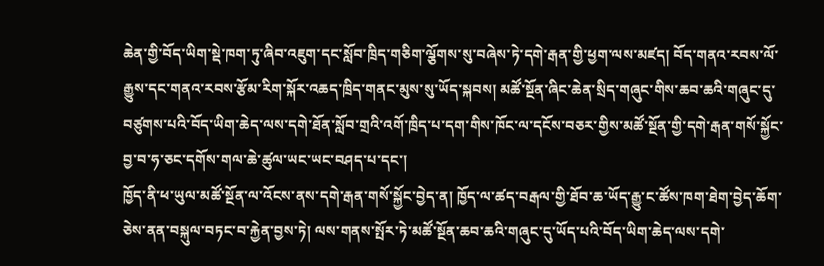ཆེན་གྱི་བོད་ཡིག་སྡེ་ཁག་ཏུ་ཞིབ་འཇུག་དང་སློབ་ཁྲིད་གཅིག་ལྕོགས་སུ་བཞེས་ཏེ་དགེ་རྒན་གྱི་ཕྱག་ལས་མཛད། བོད་གནའ་རབས་ལོ་རྒྱུས་དང་གནའ་རབས་རྩོམ་རིག་སྐོར་འཆད་ཁྲིད་གནང་མུས་སུ་ཡོད་སྐབས། མཚོ་སྔོན་ཞིང་ཆེན་སྲིད་གཞུང་གིས་ཆབ་ཆའི་གཞུང་དུ་བཙུགས་པའི་བོད་ཡིག་ཆེད་ལས་དགེ་ཐོན་སློབ་གྲའི་འགོ་ཁྲིད་པ་དག་གིས་ཁོང་ལ་དངོས་བཅར་གྱིས་མཚོ་སྔོན་གྱི་དགེ་རྒན་གསོ་སྐྱོང་བྱ་བ་ཧ་ཅང་དགོས་གལ་ཆེ་ཚུལ་ཡང་ཡང་བཤད་པ་དང་།
ཁྱོད་ནི་ཕ་ཡུལ་མཚོ་སྔོན་ལ་འོངས་ནས་དགེ་རྒན་གསོ་སྐྱོང་བྱེད་ན། ཁྱོད་ལ་ཚད་བརྒལ་གྱི་ཐོབ་ཆ་ཡོད་རྒྱུ་ང་ཚོས་ཁག་ཐེག་བྱེད་ཆོག་ཅེས་ནན་བསྐུལ་བཏང་བ་རྐྱེན་བྱས་ཏེ། ལས་གནས་སྤོར་ཏེ་མཚོ་སྔོན་ཆབ་ཆའི་གཞུང་དུ་ཡོད་པའི་བོད་ཡིག་ཆེད་ལས་དགེ་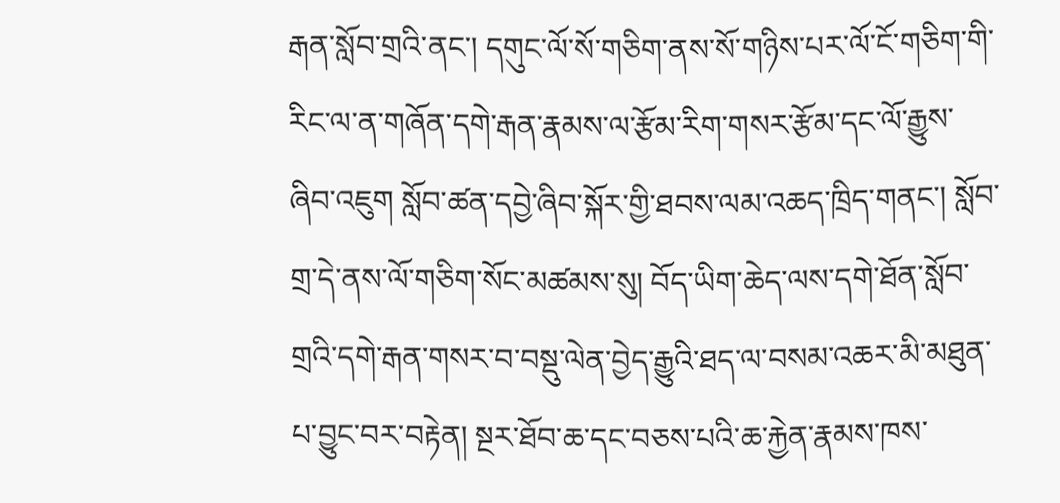རྒན་སློབ་གྲའི་ནང་། དགུང་ལོ་སོ་གཅིག་ནས་སོ་གཉིས་པར་ལོ་ངོ་གཅིག་གི་རིང་ལ་ན་གཞོན་དགེ་རྒན་རྣམས་ལ་རྩོམ་རིག་གསར་རྩོམ་དང་ལོ་རྒྱུས་ཞིབ་འཇུག སློབ་ཚན་དབྱེ་ཞིབ་སྐོར་གྱི་ཐབས་ལམ་འཆད་ཁྲིད་གནང་། སློབ་གྲ་དེ་ནས་ལོ་གཅིག་སོང་མཚམས་སུ། བོད་ཡིག་ཆེད་ལས་དགེ་ཐོན་སློབ་གྲའི་དགེ་རྒན་གསར་བ་བསྡུ་ལེན་བྱེད་རྒྱུའི་ཐད་ལ་བསམ་འཆར་མི་མཐུན་པ་བྱུང་བར་བརྟེན། སྔར་ཐོབ་ཆ་དང་བཅས་པའི་ཆ་རྐྱེན་རྣམས་ཁས་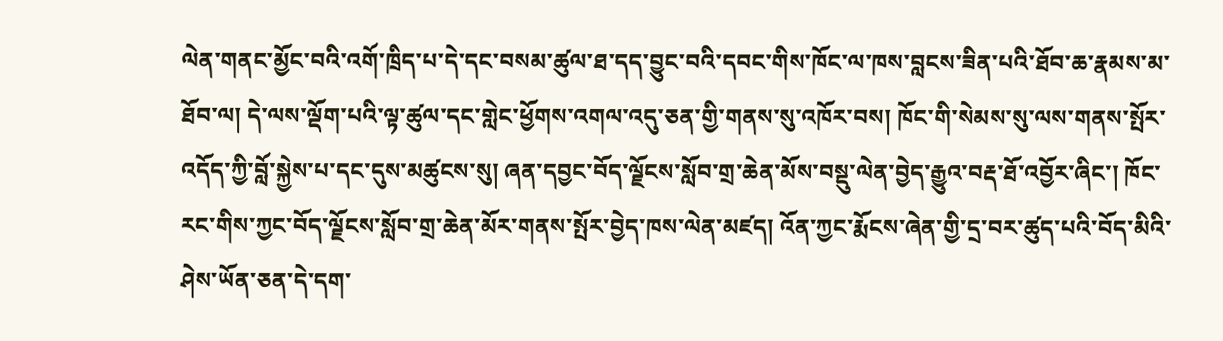ལེན་གནང་མྱོང་བའི་འགོ་ཁྲིད་པ་དེ་དང་བསམ་ཚུལ་ཐ་དད་བྱུང་བའི་དབང་གིས་ཁོང་ལ་ཁས་བླངས་ཟིན་པའི་ཐོབ་ཆ་རྣམས་མ་ཐོབ་ལ། དེ་ལས་ལྡོག་པའི་ལྟ་ཚུལ་དང་གླེང་ཕྱོགས་འགལ་འདུ་ཅན་གྱི་གནས་སུ་འཁོར་བས། ཁོང་གི་སེམས་སུ་ལས་གནས་སྤོར་འདོད་ཀྱི་བློ་སྐྱེས་པ་དང་དུས་མཚུངས་སུ། ཞན་དབྱང་བོད་ལྗོངས་སློབ་གྲ་ཆེན་མོས་བསྡུ་ལེན་བྱེད་རྒྱུའ་བརྡ་ཐོ་འབྱོར་ཞིང་། ཁོང་རང་གིས་ཀྱང་བོད་ལྗོངས་སློབ་གྲ་ཆེན་མོར་གནས་སྤོར་བྱེད་ཁས་ལེན་མཛད། འོན་ཀྱང་རྨོངས་ཞེན་གྱི་དྲ་བར་ཚུད་པའི་བོད་མིའི་ཤེས་ཡོན་ཅན་དེ་དག་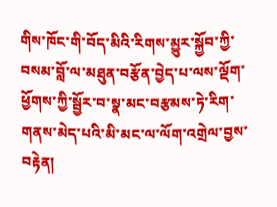གིས་ཁོང་གི་བོད་མིའི་རིགས་མྱུར་སྐྱོབ་ཀྱི་བསམ་བློ་ལ་མཐུན་བརྩོན་བྱེད་པ་ལས་ལྡོག་ཕྱོགས་ཀྱི་སྦྱོར་བ་སྣ་མང་བརྩམས་ཏེ་རིག་གནས་མེད་པའི་མི་མང་ལ་ལོག་འགྲེལ་བྱས་བརྟེན།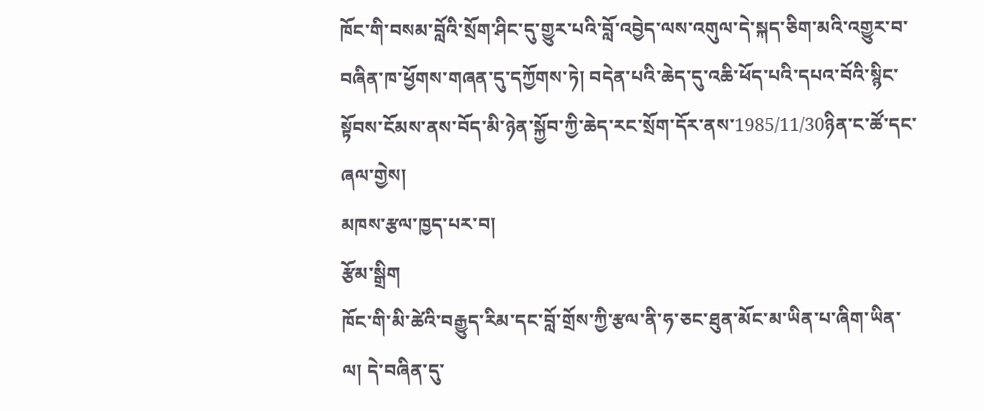ཁོང་གི་བསམ་བློའི་སྲོག་ཤིང་དུ་གྱུར་པའི་བློ་འབྱེད་ལས་འགུལ་དེ་སྐད་ཅིག་མའི་འགྱུར་བ་བཞིན་ཁ་ཕྱོགས་གཞན་དུ་དཀྱོགས་ཏེ། བདེན་པའི་ཆེད་དུ་འཆི་ཕོད་པའི་དཔའ་བོའི་སྙིང་སྟོབས་ངོམས་ནས་བོད་མི་ཉེན་སྐྱོབ་ཀྱི་ཆེད་རང་སྲོག་དོར་ནས་1985/11/30ཉིན་ང་ཚོ་དང་ཞལ་གྱེས།
མཁས་རྩལ་ཁྱད་པར་བ།
རྩོམ་སྒྲིག
ཁོང་གི་མི་ཚེའི་བརྒྱུད་རིམ་དང་བློ་གྲོས་ཀྱི་རྩལ་ནི་ཧ་ཅང་ཐུན་མོང་མ་ཡིན་པ་ཞིག་ཡིན་ལ། དེ་བཞིན་དུ་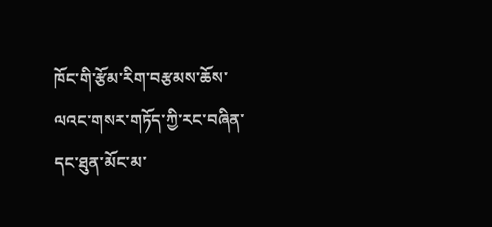ཁོང་གི་རྩོམ་རིག་བརྩམས་ཆོས་ལའང་གསར་གཏོད་ཀྱི་རང་བཞིན་དང་ཐུན་མོང་མ་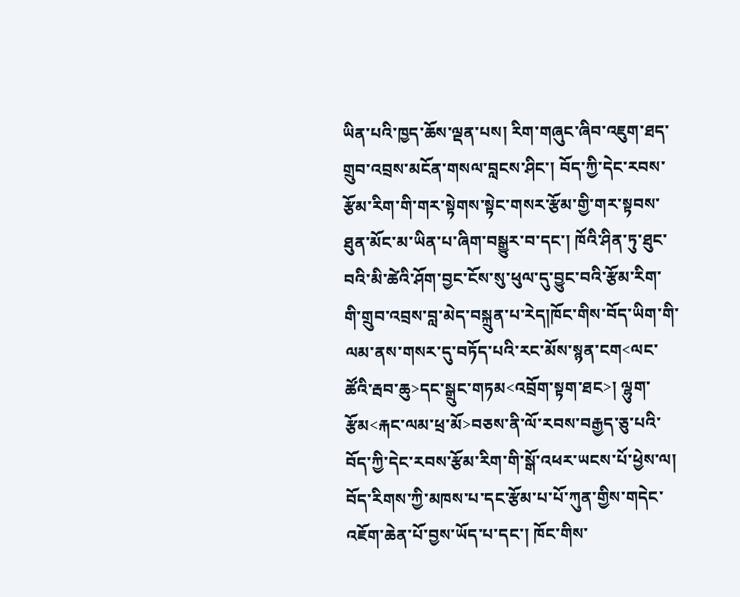ཡིན་པའི་ཁྱད་ཆོས་ལྡན་པས། རིག་གཞུང་ཞིབ་འཇུག་ཐད་གྲུབ་འབྲས་མངོན་གསལ་བླངས་ཤིང་། བོད་ཀྱི་དེང་རབས་རྩོམ་རིག་གི་གར་སྟེགས་སྟེང་གསར་རྩོམ་གྱི་གར་སྟབས་ཐུན་མོང་མ་ཡིན་པ་ཞིག་བསྒྱུར་བ་དང་། ཁོའི་ཤིན་ཏུ་ཐུང་བའི་མི་ཚེའི་ཤོག་བྱང་ངོས་སུ་ཕུལ་དུ་བྱུང་བའི་རྩོམ་རིག་གི་གྲུབ་འབྲས་བླ་མེད་བསྐྲུན་པ་རེད།ཁོང་གིས་བོད་ཡིག་གི་ལམ་ནས་གསར་དུ་བཏོད་པའི་རང་མོས་སྙན་ངག<ལང་ཚོའི་རྦབ་ཆུ>དང་སྒྲུང་གཏམ<འབྲོག་སྟག་ཐང>། ལྷུག་རྩོམ<རྐང་ལམ་ཕྲ་མོ>བཅས་ནི་ལོ་རབས་བརྒྱད་ཅུ་པའི་བོད་ཀྱི་དེང་རབས་རྩོམ་རིག་གི་སྒོ་འཕར་ཡངས་པོ་ཕྱེས་ལ། བོད་རིགས་ཀྱི་མཁས་པ་དང་རྩོམ་པ་པོ་ཀུན་གྱིས་གདེང་འཇོག་ཆེན་པོ་བྱས་ཡོད་པ་དང་། ཁོང་གིས་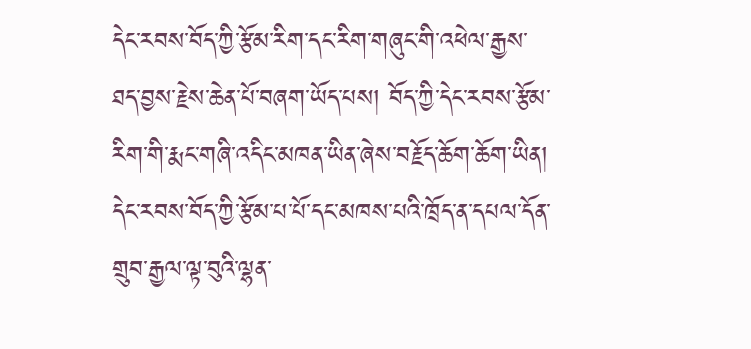དེང་རབས་བོད་ཀྱི་རྩོམ་རིག་དང་རིག་གཞུང་གི་འཕེལ་རྒྱས་ཐད་བྱས་རྗེས་ཆེན་པོ་བཞག་ཡོད་པས། བོད་ཀྱི་དེང་རབས་རྩོམ་རིག་གི་རྨང་གཞི་འདིང་མཁན་ཡིན་ཞེས་བརྗོད་ཆོག་ཆོག་ཡིན། དེང་རབས་བོད་ཀྱི་རྩོམ་པ་པོ་དང་མཁས་པའི་ཁྲོད་ན་དཔལ་དོན་གྲུབ་རྒྱལ་ལྟ་བུའི་ལྷན་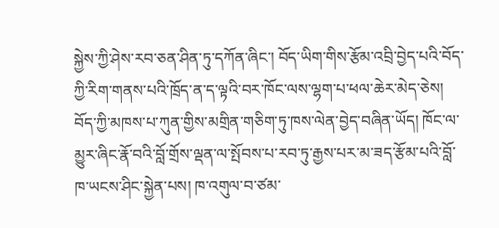སྐྱེས་ཀྱི་ཤེས་རབ་ཅན་ཤིན་ཏུ་དཀོན་ཞིང་། བོད་ཡིག་གིས་རྩོམ་འབྲི་བྱེད་པའི་བོད་ཀྱི་རིག་གནས་པའི་ཁྲོད་ན་ད་ལྟའི་བར་ཁོང་ལས་ལྷག་པ་ཕལ་ཆེར་མེད་ཅེས། བོད་ཀྱི་མཁས་པ་ཀུན་གྱིས་མགྲིན་གཅིག་ཏུ་ཁས་ལེན་བྱེད་བཞིན་ཡོད། ཁོང་ལ་མྱུར་ཞིང་རྣོ་བའི་བློ་གྲོས་ལྡན་ལ་སྤོབས་པ་རབ་ཏུ་རྒྱས་པར་མ་ཟད་རྩོམ་པའི་བློ་ཁ་ཡངས་ཤིང་སྐྱེན་པས། ཁ་འགུལ་བ་ཙམ་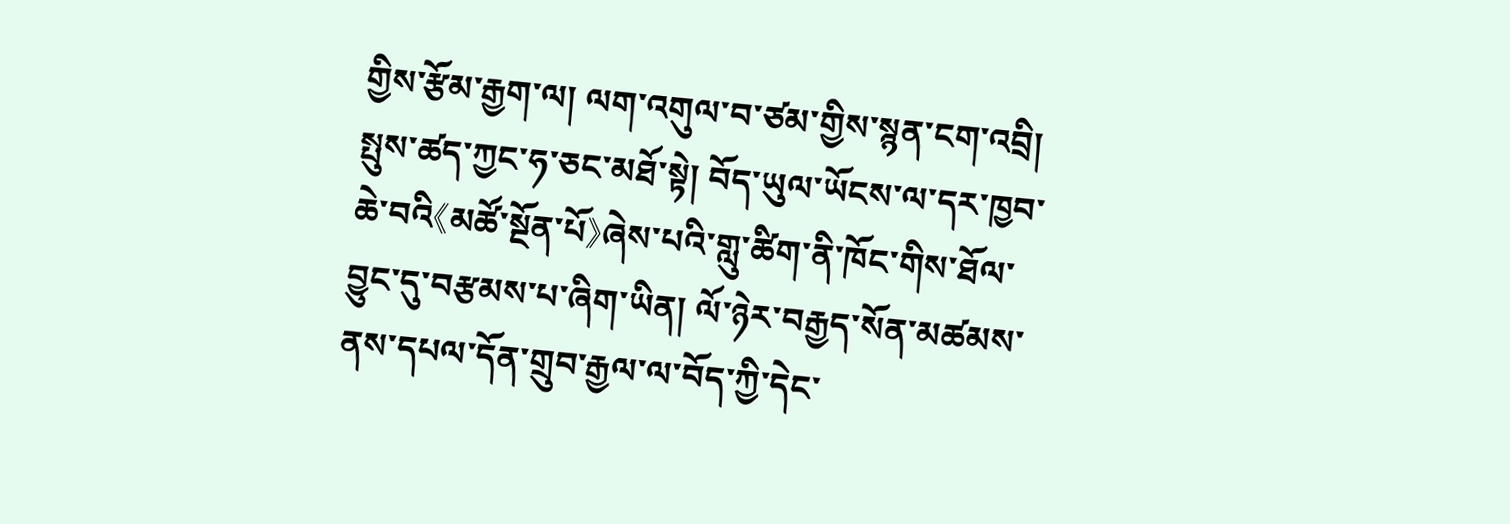གྱིས་རྩོམ་རྒྱག་ལ། ལག་འགུལ་བ་ཙམ་གྱིས་སྙན་ངག་འབྲི། སྤུས་ཚད་ཀྱང་ཧ་ཅང་མཐོ་སྟེ། བོད་ཡུལ་ཡོངས་ལ་དར་ཁྱབ་ཆེ་བའི《མཚོ་སྔོན་པོ》ཞེས་པའི་གླུ་ཚིག་ནི་ཁོང་གིས་ཐོལ་བྱུང་དུ་བརྩམས་པ་ཞིག་ཡིན། ལོ་ཉེར་བརྒྱད་སོན་མཚམས་ནས་དཔལ་དོན་གྲུབ་རྒྱལ་ལ་བོད་ཀྱི་དེང་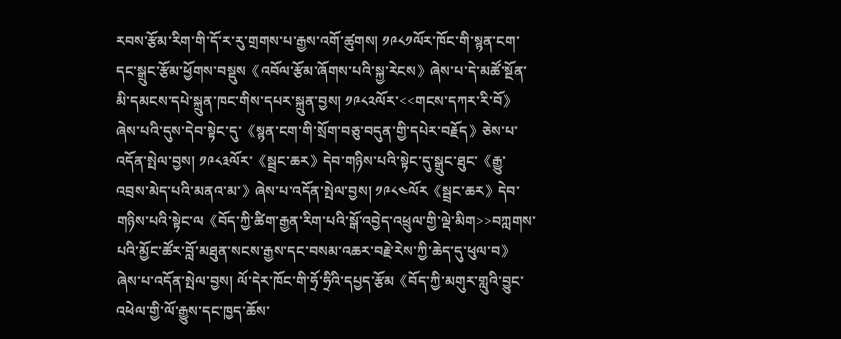རབས་རྩོམ་རིག་གི་དོ་ར་རུ་གྲགས་པ་རྒྱས་འགོ་ཚུགས། ༡༩༨༡ལོར་ཁོང་གི་སྙན་ངག་དང་སྒྲུང་རྩོམ་ཕྱོགས་བསྡུས《འབོལ་རྩོམ་ཞོགས་པའི་སྐྱ་རེངས》ཞེས་པ་དེ་མཚོ་སྔོན་མི་དམངས་དཔེ་སྐྲུན་ཁང་གིས་དཔར་སྐྲུན་བྱས། ༡༩༨༢ལོར་<<གངས་དཀར་རི་བོ》ཞེས་པའི་དུས་དེབ་སྟེང་དུ་《སྙན་ངག་གི་སྲོག་བཅུ་བདུན་གྱི་དཔེར་བརྗོད》ཅེས་པ་འདོན་སྤེལ་བྱས། ༡༩༨༣ལོར་《སྦྲང་ཆར》དེབ་གཉིས་པའི་སྟེང་དུ་སྒྲུང་ཐུང་《རྒྱུ་འབྲས་མེད་པའི་མནའ་མ་》ཞེས་པ་འདོན་སྤེལ་བྱས། ༡༩༨༤ལོར《སྦྲང་ཆར》དེབ་གཉིས་པའི་སྟེང་ལ《བོད་ཀྱི་ཚིག་རྒྱན་རིག་པའི་སྒོ་འབྱེད་འཕྲུལ་གྱི་ལྡེ་མིག>>བཀླགས་པའི་མྱོང་ཚོར་བློ་མཐུན་སངས་རྒྱས་དང་བསམ་འཆར་བརྗེ་རེས་ཀྱི་ཆེད་དུ་ཕུལ་བ》ཞེས་པ་འདོན་སྤེལ་བྱས། ལོ་དེར་ཁོང་གི་ཧྲོ་ཧྲིའི་དཔྱད་རྩོམ《བོད་ཀྱི་མགུར་གླུའི་བྱུང་འཕེལ་གྱི་ལོ་རྒྱུས་དང་ཁྱད་ཆོས་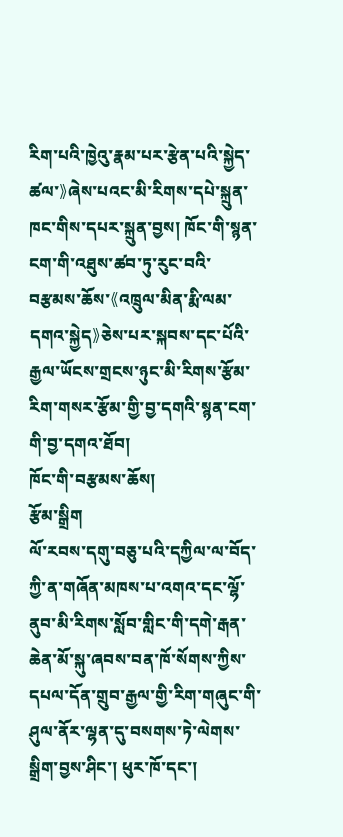རིག་པའི་ཁྱེའུ་རྣམ་པར་རྩེན་པའི་སྐྱེད་ཚལ་》ཞེས་པའང་མི་རིགས་དཔེ་སྐྲུན་ཁང་གིས་དཔར་སྐྲུན་བྱས། ཁོང་གི་སྙན་ངག་གི་འཐུས་ཚབ་ཏུ་རུང་བའི་བརྩམས་ཆོས་《འཁྲུལ་མིན་རྨི་ལམ་དགའ་སྐྱེད》ཅེས་པར་སྐབས་དང་པོའི་རྒྱལ་ཡོངས་གྲངས་ཉུང་མི་རིགས་རྩོམ་རིག་གསར་རྩོམ་གྱི་བྱ་དགའི་སྙན་ངག་གི་བྱ་དགའ་ཐོབ།
ཁོང་གི་བརྩམས་ཆོས།
རྩོམ་སྒྲིག
ལོ་རབས་དགུ་བཅུ་པའི་དཀྱིལ་ལ་བོད་ཀྱི་ན་གཞོན་མཁས་པ་འགའ་དང་ལྷོ་ནུབ་མི་རིགས་སློབ་གླིང་གི་དགེ་རྒན་ཆེན་མོ་སྐུ་ཞབས་བན་ཁོ་སོགས་ཀྱིས་དཔལ་དོན་གྲུབ་རྒྱལ་གྱི་རིག་གཞུང་གི་ཤུལ་ནོར་ལྷན་དུ་བསགས་ཏེ་ལེགས་སྒྲིག་བྱས་ཤིང་། ཕུར་ཁོ་དང་།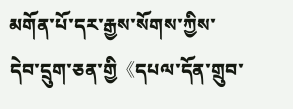མགོན་པོ་དར་རྒྱས་སོགས་ཀྱིས་དེབ་དྲུག་ཅན་གྱི《དཔལ་དོན་གྲུབ་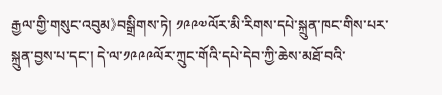རྒྱལ་གྱི་གསུང་འབུམ》བསྒྲིགས་ཏེ། ༡༩༩༧ལོར་མི་རིགས་དཔེ་སྐྲུན་ཁང་གིས་པར་སྐྲུན་བྱས་པ་དང་། དེ་ལ་༡༩༩༩ལོར་ཀྲུང་གོའི་དཔེ་དེབ་ཀྱི་ཆེས་མཐོ་བའི་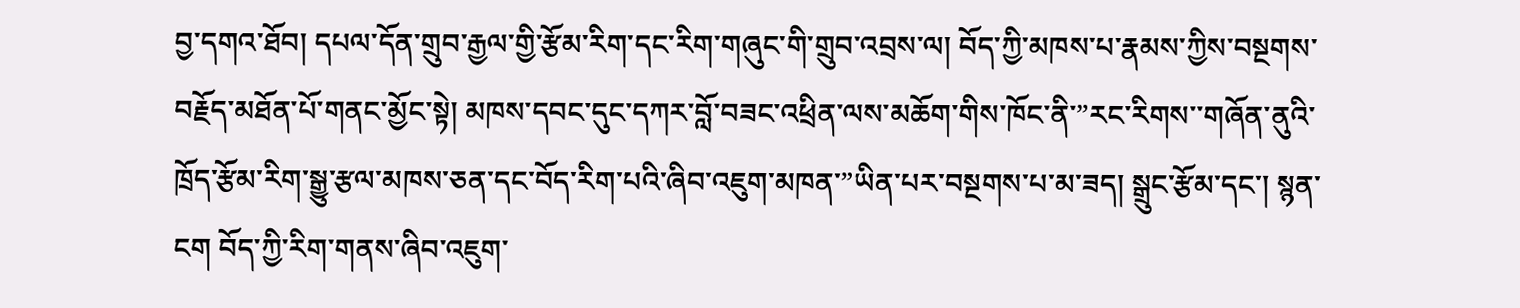བྱ་དགའ་ཐོབ། དཔལ་དོན་གྲུབ་རྒྱལ་གྱི་རྩོམ་རིག་དང་རིག་གཞུང་གི་གྲུབ་འབྲས་ལ། བོད་ཀྱི་མཁས་པ་རྣམས་ཀྱིས་བསྔགས་བརྗོད་མཐོན་པོ་གནང་མྱོང་སྟེ། མཁས་དབང་དུང་དཀར་བློ་བཟང་འཕྲིན་ལས་མཆོག་གིས་ཁོང་ནི་”རང་རིགས་་གཞོན་ནུའི་ཁྲོད་རྩོམ་རིག་སྒྱུ་རྩལ་མཁས་ཅན་དང་བོད་རིག་པའི་ཞིབ་འཇུག་མཁན་”ཡིན་པར་བསྔགས་པ་མ་ཟད། སྒྲུང་རྩོམ་དང་། སྙན་ངག བོད་ཀྱི་རིག་གནས་ཞིབ་འཇུག་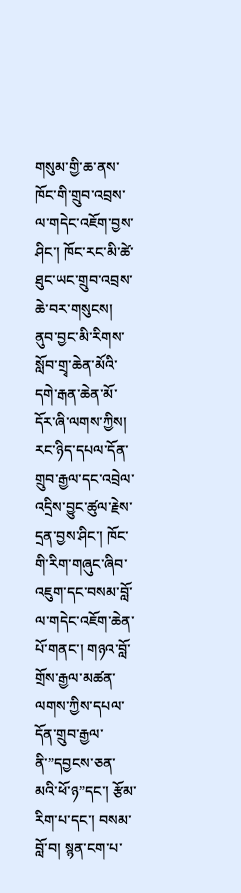གསུམ་གྱི་ཆ་ནས་ཁོང་གི་གྲུབ་འབྲས་ལ་གདེང་འཇོག་བྱས་ཤིང་། ཁོང་རང་མི་ཚེ་ཐུང་ཡང་གྲུབ་འབྲས་ཆེ་བར་གསུངས།
ནུབ་བྱང་མི་རིགས་སློབ་གྲྭ་ཆེན་མོའི་དགེ་རྒན་ཆེན་མོ་དོར་ཞི་ལགས་ཀྱིས། རང་ཉིད་དཔལ་དོན་གྲུབ་རྒྱལ་དང་འབྲེལ་འདྲིས་བྱུང་ཚུལ་རྗེས་དྲན་བྱས་ཤིང་། ཁོང་གི་རིག་གཞུང་ཞིབ་འཇུག་དང་བསམ་བློ་ལ་གདེང་འཇོག་ཆེན་པོ་གནང་། གཉའ་བློ་གྲོས་རྒྱལ་མཚན་ལགས་ཀྱིས་དཔལ་དོན་གྲུབ་རྒྱལ་ནི་”དབྱངས་ཅན་མའི་ཕོ་ཉ”དང་། རྩོམ་རིག་པ་དང་། བསམ་བློ་བ། སྙན་ངག་པ་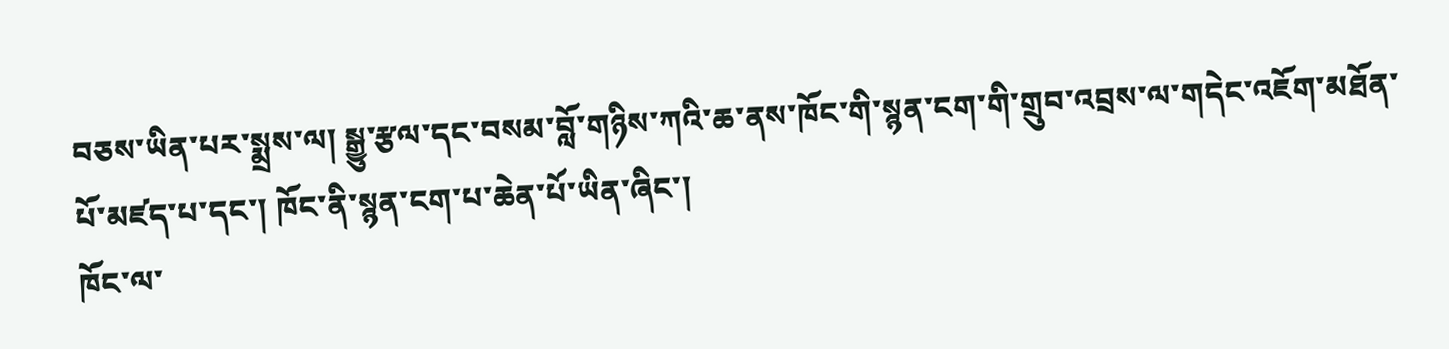བཅས་ཡིན་པར་སྨྲས་ལ། སྒྱུ་རྩལ་དང་བསམ་བློ་གཉིས་ཀའི་ཆ་ནས་ཁོང་གི་སྙན་ངག་གི་གྲུབ་འབྲས་ལ་གདེང་འཇོག་མཐོན་པོ་མཛད་པ་དང་། ཁོང་ནི་སྙན་ངག་པ་ཆེན་པོ་ཡིན་ཞིང་།
ཁོང་ལ་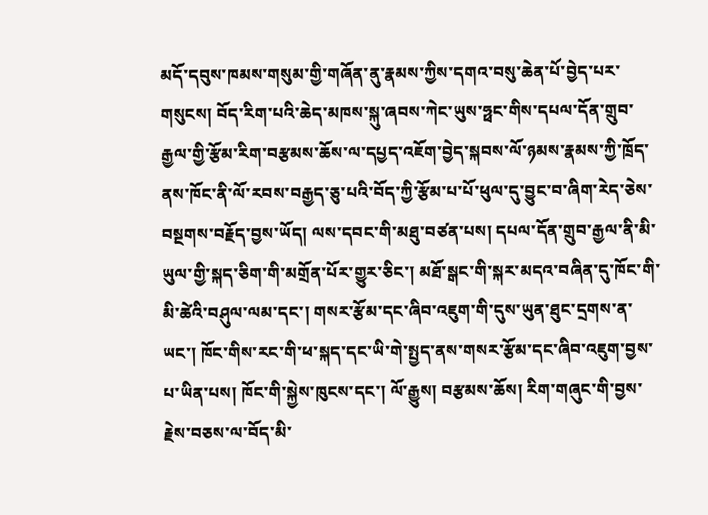མདོ་དབུས་ཁམས་གསུམ་གྱི་གཞོན་ནུ་རྣམས་ཀྱིས་དགའ་བསུ་ཆེན་པོ་བྱེད་པར་གསུངས། བོད་རིག་པའི་ཆེད་མཁས་སྐུ་ཞབས་ཀེང་ཡུས་ཧྥང་གིས་དཔལ་དོན་གྲུབ་རྒྱལ་གྱི་རྩོམ་རིག་བརྩམས་ཆོས་ལ་དཔྱད་འཇོག་བྱེད་སྐབས་ལོ་ཉམས་རྣམས་ཀྱི་ཁྲོད་ནས་ཁོང་ནི་ལོ་རབས་བརྒྱད་ཅུ་པའི་བོད་ཀྱི་རྩོམ་པ་པོ་ཕུལ་དུ་བྱུང་བ་ཞིག་རེད་ཅེས་བསྔགས་བརྗོད་བྱས་ཡོད། ལས་དབང་གི་མཐུ་བཙན་པས། དཔལ་དོན་གྲུབ་རྒྱལ་ནི་མི་ཡུལ་གྱི་སྐད་ཅིག་གི་མགྲོན་པོར་གྱུར་ཅིང་། མཐོ་སྒང་གི་སྐར་མདའ་བཞིན་དུ་ཁོང་གི་མི་ཚེའི་བཤུལ་ལམ་དང་། གསར་རྩོམ་དང་ཞིབ་འཇུག་གི་དུས་ཡུན་ཐུང་དྲགས་ན་ཡང་། ཁོང་གིས་རང་གི་ཕ་སྐད་དང་ཡི་གེ་སྤྱད་ནས་གསར་རྩོམ་དང་ཞིབ་འཇུག་བྱས་པ་ཡིན་པས། ཁོང་གི་སྐྱེས་ཁུངས་དང་། ལོ་རྒྱུས། བརྩམས་ཆོས། རིག་གཞུང་གི་བྱས་རྗེས་བཅས་ལ་བོད་མི་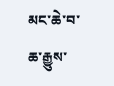མང་ཆེ་བ་ཆ་རྒྱུས་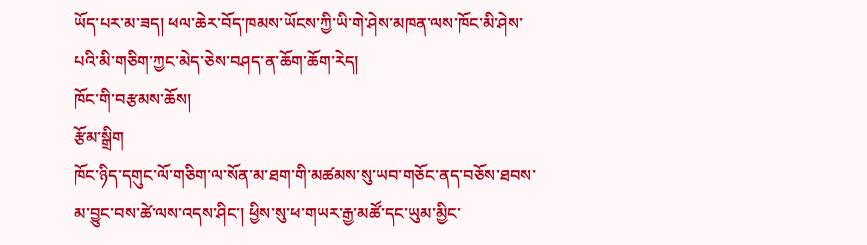ཡོད་པར་མ་ཟད། ཕལ་ཆེར་བོད་ཁམས་ཡོངས་ཀྱི་ཡི་གེ་ཤེས་མཁན་ལས་ཁོང་མི་ཤེས་པའི་མི་གཅིག་ཀྱང་མེད་ཅེས་བཤད་ན་ཆོག་ཆོག་རེད།
ཁོང་གི་བརྩམས་ཆོས།
རྩོམ་སྒྲིག
ཁོང་ཉིད་དགུང་ལོ་གཅིག་ལ་སོན་མ་ཐག་གི་མཚམས་སུ་ཡབ་གཅོང་ནད་བཅོས་ཐབས་མ་བྱུང་བས་ཚེ་ལས་འདས་ཤིང་། ཕྱིས་སུ་ཕ་གཡར་རྒྱ་མཚོ་དང་ཡུམ་མྱིང་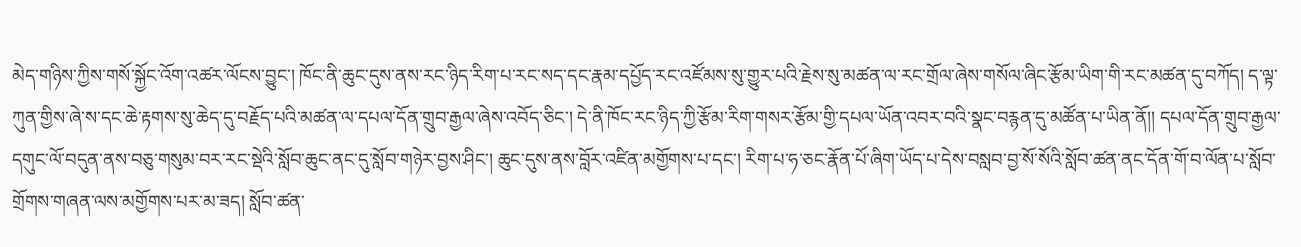མེད་གཉིས་ཀྱིས་གསོ་སྐྱོང་འོག་འཚར་ལོངས་བྱུང་། ཁོང་ནི་ཆུང་དུས་ནས་རང་ཉིད་རིག་པ་རང་སད་དང་རྣམ་དཔྱོད་རང་འཛོམས་སུ་གྱུར་པའི་རྗེས་སུ་མཚན་ལ་རང་གྲོལ་ཞེས་གསོལ་ཞིང་རྩོམ་ཡིག་གི་རང་མཚན་དུ་བཀོད། ད་ལྟ་ཀུན་གྱིས་ཞེ་ས་དང་ཆེ་རྟགས་སུ་ཆེད་དུ་བརྗོད་པའི་མཚན་ལ་དཔལ་དོན་གྲུབ་རྒྱལ་ཞེས་འབོད་ཅིང་། དེ་ནི་ཁོང་རང་ཉིད་ཀྱི་རྩོམ་རིག་གསར་རྩོམ་གྱི་དཔལ་ཡོན་འབར་བའི་སྣང་བརྙན་དུ་མཚོན་པ་ཡིན་ནོ།། དཔལ་དོན་གྲུབ་རྒྱལ་དགུང་ལོ་བདུན་ནས་བཅུ་གསུམ་བར་རང་སྡེའི་སློབ་ཆུང་ནང་དུ་སློབ་གཉེར་བྱས་ཤིང་། ཆུང་དུས་ནས་བློར་འཛིན་མགྱོགས་པ་དང་། རིག་པ་ཧ་ཅང་རྣོན་པོ་ཞིག་ཡོད་པ་དེས་བསླབ་བྱ་སོ་སོའི་སློབ་ཚན་ནང་དོན་གོ་བ་ལོན་པ་སློབ་གྲོགས་གཞན་ལས་མགྱོགས་པར་མ་ཟད། སློབ་ཚན་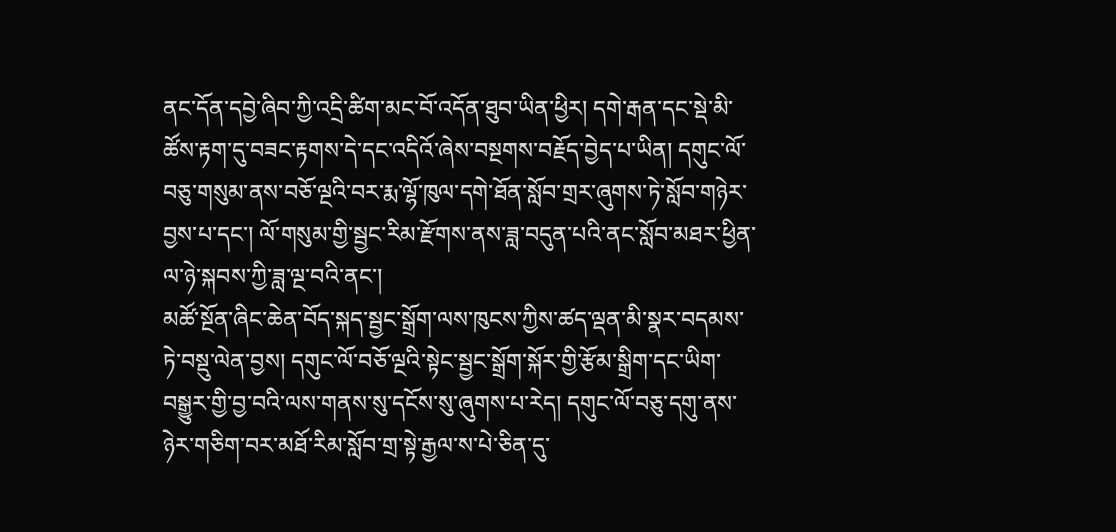ནང་དོན་དབྱེ་ཞིབ་ཀྱི་འདྲི་ཚིག་མང་བོ་འདོན་ཐུབ་ཡིན་ཕྱིར། དགེ་རྒན་དང་སྡེ་མི་ཚོས་རྟག་དུ་བཟང་རྟགས་དེ་དང་འདིའོ་ཞེས་བསྔགས་བརྗོད་བྱེད་པ་ཡིན། དགུང་ལོ་བཅུ་གསུམ་ནས་བཅོ་ལྔའི་བར་རྨ་ལྷོ་ཁུལ་དགེ་ཐོན་སློབ་གྲར་ཞུགས་ཏེ་སློབ་གཉེར་བྱས་པ་དང་། ལོ་གསུམ་གྱི་སྦྱང་རིམ་རྫོགས་ནས་ཟླ་བདུན་པའི་ནང་སློབ་མཐར་ཕྱིན་ལ་ཉེ་སྐབས་ཀྱི་ཟླ་ལྔ་བའི་ནང་།
མཚོ་སྔོན་ཞིང་ཆེན་བོད་སྐད་སྦྱང་སྒྲོག་ལས་ཁུངས་ཀྱིས་ཚད་ལྡན་མི་སྣར་བདམས་ཏེ་བསྡུ་ལེན་བྱས། དགུང་ལོ་བཅོ་ལྔའི་སྟེང་སྦྱང་སྒྲོག་སྐོར་གྱི་རྩོམ་སྒྲིག་དང་ཡིག་བསྒྱུར་གྱི་བྱ་བའི་ལས་གནས་སུ་དངོས་སུ་ཞུགས་པ་རེད། དགུང་ལོ་བཅུ་དགུ་ནས་ཉེར་གཅིག་བར་མཐོ་རིམ་སློབ་གྲ་སྟེ་རྒྱལ་ས་པེ་ཅིན་དུ་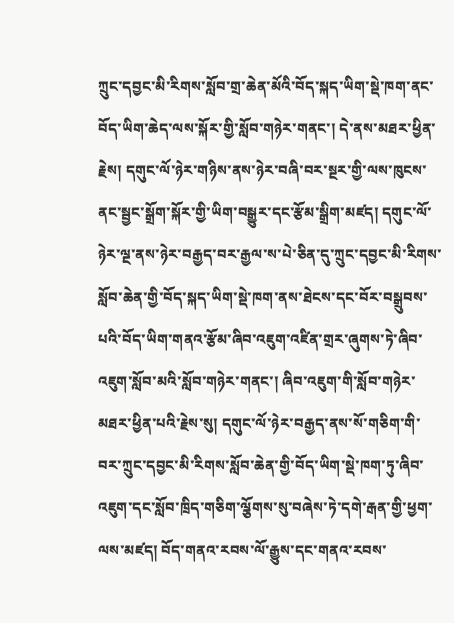ཀྲུང་དབྱང་མི་རིགས་སློབ་གྲ་ཆེན་མོའི་བོད་སྐད་ཡིག་སྡེ་ཁག་ནང་བོད་ཡིག་ཆེད་ལས་སྐོར་གྱི་སློབ་གཉེར་གནང་། དེ་ནས་མཐར་ཕྱིན་རྗེས། དགུང་ལོ་ཉེར་གཉིས་ནས་ཉེར་བཞི་བར་སྔར་གྱི་ལས་ཁུངས་ནང་སྦྱང་སྒྲོག་སྐོར་གྱི་ཡིག་བསྒྱུར་དང་རྩོམ་སྒྲིག་མཛད། དགུང་ལོ་ཉེར་ལྔ་ནས་ཉེར་བརྒྱད་བར་རྒྱལ་ས་པེ་ཅིན་དུ་ཀྲུང་དབྱང་མི་རིགས་སློབ་ཆེན་གྱི་བོད་སྐད་ཡིག་སྡེ་ཁག་ནས་ཐེངས་དང་བོར་བསྒྲུབས་པའི་བོད་ཡིག་གནའ་རྩོམ་ཞིབ་འཇུག་འཛིན་གྲར་ཞུགས་ཏེ་ཞིབ་འཇུག་སློབ་མའི་སློབ་གཉེར་གནང་། ཞིབ་འཇུག་གི་སློབ་གཉེར་མཐར་ཕྱིན་པའི་རྗེས་སུ། དགུང་ལོ་ཉེར་བརྒྱད་ནས་སོ་གཅིག་གི་བར་ཀྲུང་དབྱང་མི་རིགས་སློབ་ཆེན་གྱི་བོད་ཡིག་སྡེ་ཁག་ཏུ་ཞིབ་འཇུག་དང་སློབ་ཁྲིད་གཅིག་ལྕོགས་སུ་བཞེས་ཏེ་དགེ་རྒན་གྱི་ཕྱག་ལས་མཛད། བོད་གནའ་རབས་ལོ་རྒྱུས་དང་གནའ་རབས་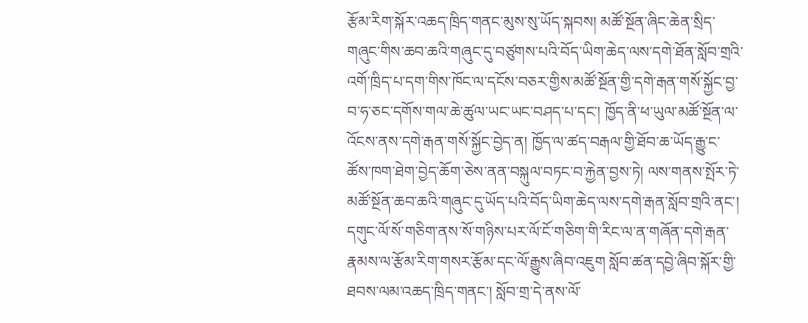རྩོམ་རིག་སྐོར་འཆད་ཁྲིད་གནང་མུས་སུ་ཡོད་སྐབས། མཚོ་སྔོན་ཞིང་ཆེན་སྲིད་གཞུང་གིས་ཆབ་ཆའི་གཞུང་དུ་བཙུགས་པའི་བོད་ཡིག་ཆེད་ལས་དགེ་ཐོན་སློབ་གྲའི་འགོ་ཁྲིད་པ་དག་གིས་ཁོང་ལ་དངོས་བཅར་གྱིས་མཚོ་སྔོན་གྱི་དགེ་རྒན་གསོ་སྐྱོང་བྱ་བ་ཧ་ཅང་དགོས་གལ་ཆེ་ཚུལ་ཡང་ཡང་བཤད་པ་དང་། ཁྱོད་ནི་ཕ་ཡུལ་མཚོ་སྔོན་ལ་འོངས་ནས་དགེ་རྒན་གསོ་སྐྱོང་བྱེད་ན། ཁྱོད་ལ་ཚད་བརྒལ་གྱི་ཐོབ་ཆ་ཡོད་རྒྱུ་ང་ཚོས་ཁག་ཐེག་བྱེད་ཆོག་ཅེས་ནན་བསྐུལ་བཏང་བ་རྐྱེན་བྱས་ཏེ། ལས་གནས་སྤོར་ཏེ་མཚོ་སྔོན་ཆབ་ཆའི་གཞུང་དུ་ཡོད་པའི་བོད་ཡིག་ཆེད་ལས་དགེ་རྒན་སློབ་གྲའི་ནང་། དགུང་ལོ་སོ་གཅིག་ནས་སོ་གཉིས་པར་ལོ་ངོ་གཅིག་གི་རིང་ལ་ན་གཞོན་དགེ་རྒན་རྣམས་ལ་རྩོམ་རིག་གསར་རྩོམ་དང་ལོ་རྒྱུས་ཞིབ་འཇུག སློབ་ཚན་དབྱེ་ཞིབ་སྐོར་གྱི་ཐབས་ལམ་འཆད་ཁྲིད་གནང་། སློབ་གྲ་དེ་ནས་ལོ་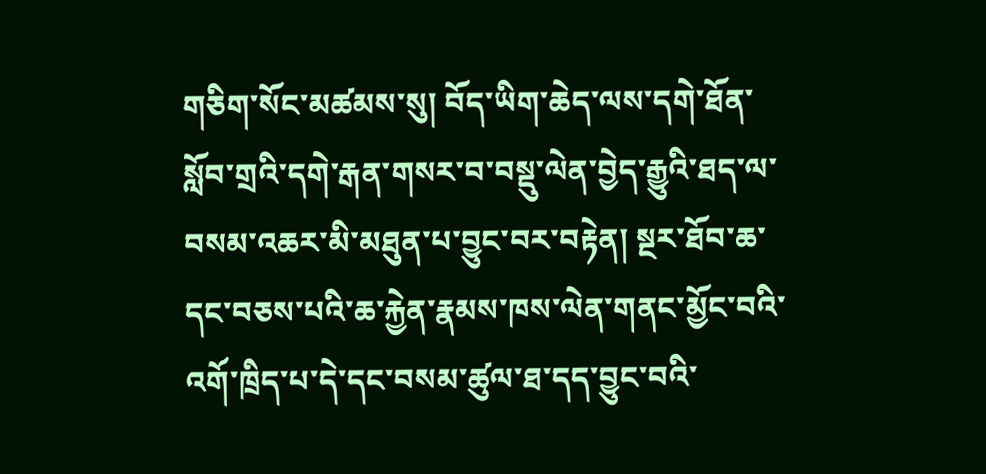གཅིག་སོང་མཚམས་སུ། བོད་ཡིག་ཆེད་ལས་དགེ་ཐོན་སློབ་གྲའི་དགེ་རྒན་གསར་བ་བསྡུ་ལེན་བྱེད་རྒྱུའི་ཐད་ལ་བསམ་འཆར་མི་མཐུན་པ་བྱུང་བར་བརྟེན། སྔར་ཐོབ་ཆ་དང་བཅས་པའི་ཆ་རྐྱེན་རྣམས་ཁས་ལེན་གནང་མྱོང་བའི་འགོ་ཁྲིད་པ་དེ་དང་བསམ་ཚུལ་ཐ་དད་བྱུང་བའི་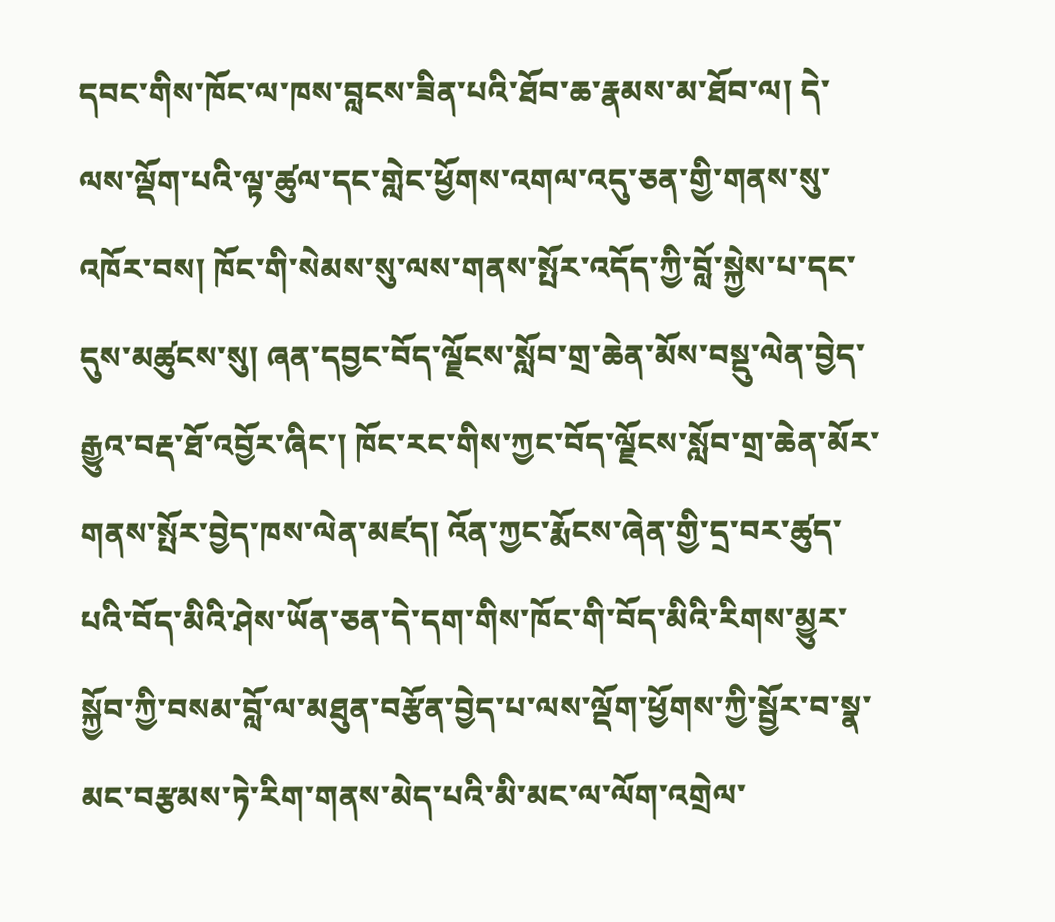དབང་གིས་ཁོང་ལ་ཁས་བླངས་ཟིན་པའི་ཐོབ་ཆ་རྣམས་མ་ཐོབ་ལ། དེ་ལས་ལྡོག་པའི་ལྟ་ཚུལ་དང་གླེང་ཕྱོགས་འགལ་འདུ་ཅན་གྱི་གནས་སུ་འཁོར་བས། ཁོང་གི་སེམས་སུ་ལས་གནས་སྤོར་འདོད་ཀྱི་བློ་སྐྱེས་པ་དང་དུས་མཚུངས་སུ། ཞན་དབྱང་བོད་ལྗོངས་སློབ་གྲ་ཆེན་མོས་བསྡུ་ལེན་བྱེད་རྒྱུའ་བརྡ་ཐོ་འབྱོར་ཞིང་། ཁོང་རང་གིས་ཀྱང་བོད་ལྗོངས་སློབ་གྲ་ཆེན་མོར་གནས་སྤོར་བྱེད་ཁས་ལེན་མཛད། འོན་ཀྱང་རྨོངས་ཞེན་གྱི་དྲ་བར་ཚུད་པའི་བོད་མིའི་ཤེས་ཡོན་ཅན་དེ་དག་གིས་ཁོང་གི་བོད་མིའི་རིགས་མྱུར་སྐྱོབ་ཀྱི་བསམ་བློ་ལ་མཐུན་བརྩོན་བྱེད་པ་ལས་ལྡོག་ཕྱོགས་ཀྱི་སྦྱོར་བ་སྣ་མང་བརྩམས་ཏེ་རིག་གནས་མེད་པའི་མི་མང་ལ་ལོག་འགྲེལ་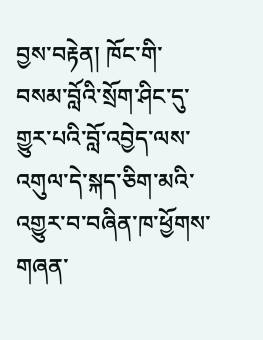བྱས་བརྟེན། ཁོང་གི་བསམ་བློའི་སྲོག་ཤིང་དུ་གྱུར་པའི་བློ་འབྱེད་ལས་འགུལ་དེ་སྐད་ཅིག་མའི་འགྱུར་བ་བཞིན་ཁ་ཕྱོགས་གཞན་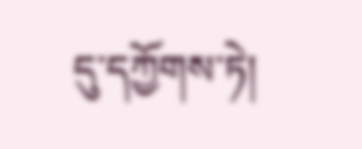དུ་དཀྱོགས་ཏེ།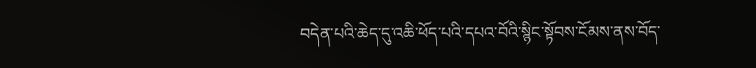བདེན་པའི་ཆེད་དུ་འཆི་ཕོད་པའི་དཔའ་བོའི་སྙིང་སྟོབས་ངོམས་ནས་བོད་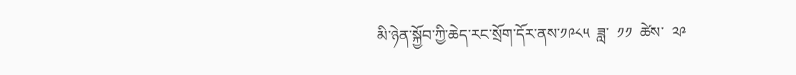མི་ཉེན་སྐྱོབ་ཀྱི་ཆེད་རང་སྲོག་དོར་ནས་༡༩༨༥  ཟླ་  ༡༡  ཚེས་  ༢༩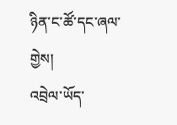ཉིན་ང་ཚོ་དང་ཞལ་གྱེས།
འབྲེལ་ཡོད་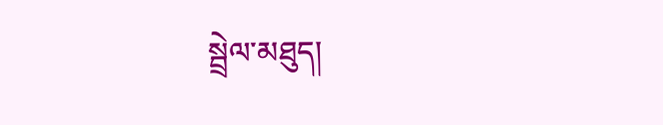སྦྲེལ་མཐུད།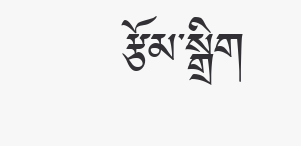རྩོམ་སྒྲིག